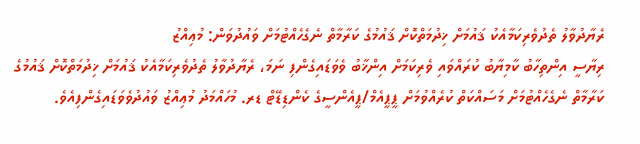ރެޔާދުވާލު ތެދުވެރިކަމާއެކު ޤައުމަށް ޚިދުމަތްކޮށް ޤައުމުގެ ކަރާމާތް ނެގެހެއްޓުމަށް ވައުދުވަން: މުޢިއްޒު
ރިޔާސީ އިންތިހާބު ކާމިޔާބު ކުރައްވައި ވެރިކަމަށް އިންޚާބު ވެވަޑައިގެންފި ނަމަ، ރެޔާދުވާލު ތެދުވެރިކަމާއެކު ޤައުމަށް ޚިދުމަތްކޮށް ޤައުމުގެ ކަރާމާތް ނެގެހެއްޓުމަށް މަސައްކަތް ކުރެއްވުމަށް ޕީޕީއެމް/ޕީއެންސީގެ ކެންޑިޑޭޓް ޑރ. މުހައްމަދު މުޢިއްޒު ވައުދުވެވަޑައިގެންފިއެވެ.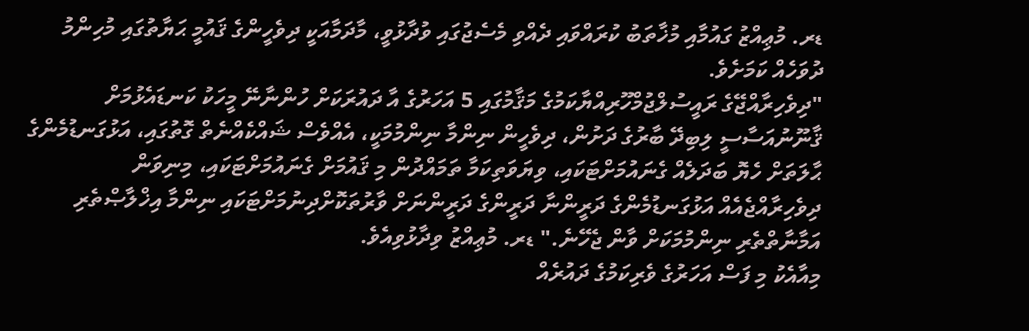ޑރ. މުޢިއްޒު ގައުމާއި މުޚާތަބު ކުރައްވައި ދެއްވި މެސެޖުގައި ވުދާޅުވީ، މާދަމާއަކީ ދިވެހީންގެ ޤައުމީ ޙަޔާތުގައި މުހިންމު ދުވަހެއް ކަމަށެވެ.
"ދިވެހިރާއްޖޭގެ ރައީސުލްޖުމްހޫރިއްޔާކަމުގެ މަޤާމުގައި 5 އަހަރުގެ އާ ދައުރަކަށް ހުންނާނޭ މީހަކު ކަނޑައެޅުމަށް ޤާނޫނުއަސާސީ ލިބިދޭ ބާރުގެ ދަށުން، ދިވެހީން ނިންމާ ނިންމުމަކީ، އެއްވެސް ޝައްކެއްނެތް ގޮތުގައި، އަޅުގަނޑުމެންގެ ޙާލަތަށް ހެޔޮ ބަދަލެއް ގެނައުމަށްޓަކައި، ވިޔަވަތިކަމާ ތަމައްދުން މި ޤައުމަށް ގެނައުމަށްޓަކައި، މިނިވަން ދިވެހިރާއްޖެއެއް އަޅުގަނޑުމެންގެ ދަރީންނާ ދަރީންގެ ދަރީންނަށް ވާރުތަކޮށްދިނުމަށްޓަކައި ނިންމާ އިޚްލާޞްތެރި އަމާނާތްތެރި ނިންމުމަކަށް ވާން ޖެހޭނެ." ޑރ. މުޢިއްޒު ވިދާޅުވިއެވެ.
މިއާއެކު މި ފަސް އަހަރުގެ ވެރިކަމުގެ ދައުރެއް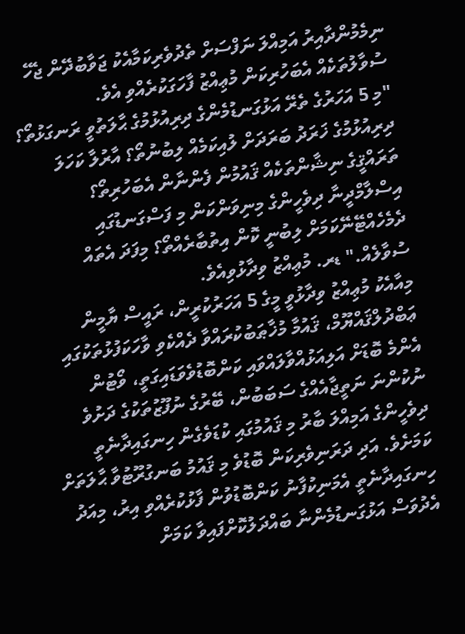ނިމެމުންދާއިރު އަމިއްލަ ނަފްސަށް ތެދުވެރިކަމާއެކު ޖަވާބުދޭން ޖެހޭ ސުވާލުތަކެއް އެބަހުރިކަން މުޢިއްޒު ފާހަގަކުރެއްވި އެވެ.
"މި 5 އަހަރުގެ ތެރޭ އަޅުގަނޑުމެންގެ ދިރިއުޅުމުގެ ޙާލަތުވީ ރަނގަޅުތޯ؟ ދިރިއުޅުމުގެ ޚަރަދު ބަރަދަށް ލުއިކަމެއް ލިބުނުތޯ؟ އާރުލާ ކަހަލަ ތަރައްޤީގެ ނިޝާންތަކެއް ޤައުމުން ފެންނާން އެބަހުރިތޯ؟ އިސްލާމްދީނާ ދިވެހީންގެ މިނިވަންކަން މި ފަސްގަނޑުގައި ދެމެހެއްޓޭނޭކަމަށް ލިބުނީ ކޮން އިތުބާރެއްތޯ؟ މިފަދަ އެތައް ސުވާލެއް." ޑރ. މުޢިއްޒު ވިދާޅުވިއެވެ.
މިއާއެކު މުޢިއްޒު ވިދާޅުވީ މީގެ 5 އަހަރުކުރީން، ރައީސް ޔާމީން ޢަބްދުލްޤައްޔޫމް، ޤައުމާ މުޚާޠަބުކުރައްވާ ދެއްކެވި ވާހަކަފުޅުތަކުގައި އެންމެ ބޮޑަށް އަލިއަޅުއްވާލައްވައި ކަންބޮޑުވެވަޑައިގަތީ، ވޯޓުން ނުކުންނަ ނަތީޖާއެއްގެ ސަބަބުން، ބޭރުގެ ނުފޫޒުތަކުގެ ދަށުވެ ދިވެހީންގެ އަމިއްލަ ބާރު މި ޤައުމުގައި ކުޑަވެގެން ހިނގައިދާނެތީ ކަމަށެވެ. އަދި ދަރަނިވެރިކަން ބޮޑުވެ މި ޤައުމު ބަނގުރޫޓުވާ ޙާލަތަށް ހިނގައިދާނެތީ އެމަނިކުފާނު ކަންބޮޑުވުން ފާޅުކުރެއްވި އިރު، މިއަދު އެދުވަސް އަޅުގަނޑުމެންނާ ބައްދަލުކޮށްފައިވާ ކަމަށް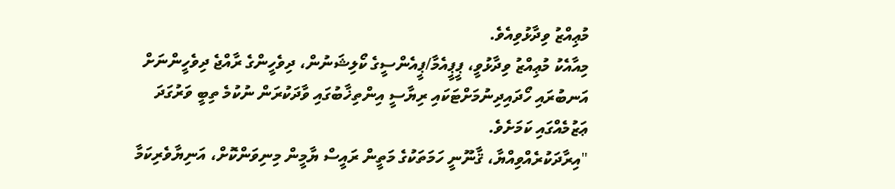މުޢިއްޒު ވިދާޅުވިއެވެ.
މިއާއެކު މުޢިއްޒު ވިދާޅުވީ، ޕީޕީއެމާ/ޕީއެންސީގެ ކޯލިޝަނުން، ދިވެހީންގެ ރާއްޖެ ދިވެހީންނަށް އަނބުރައި ހޯދައިދިނުމަށްޓަކައި ރިޔާސީ އިންތިޚާބުގައި ވާދަކުރަން ނުކުމެ ތިބީ ވަރުގަދަ ޢަޒުމެއްގައި ކަމަށެވެ.
"އިރާދަކުރެއްވިއްޔާ، ޤާނޫނީ ހަމަތަކުގެ މަތީން ރައީސް ޔާމީން މިނިވަންކޮށް، އަނިޔާވެރިކަމާ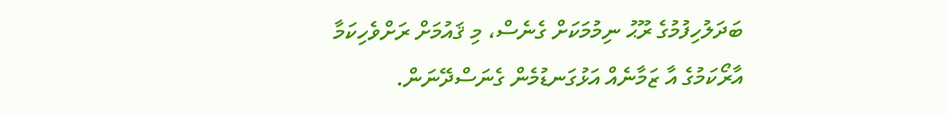ބަދަލުހިފުމުގެ ރޫޙު ނިމުމަކަށް ގެނެސް، މި ޤައުމަށް ރަށްވެހިކަމާ އާރޯކަމުގެ އާ ޒަމާނެއް އަޅުގަނޑުމެން ގެނަސްދޭނަން.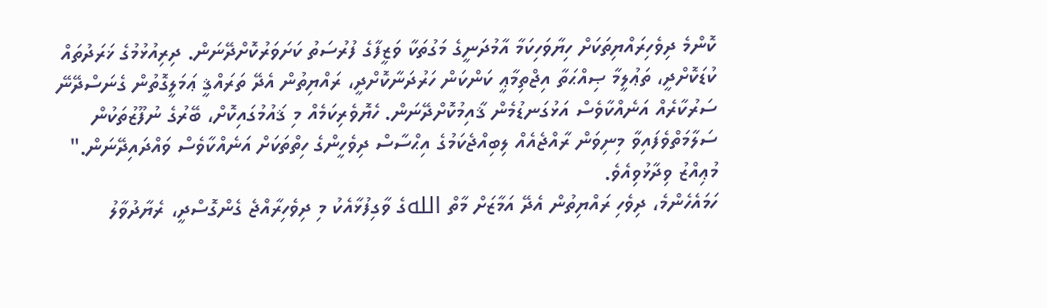ކޮންމެ ދިވެހިރައްޔިތަކަށް ހިޔާވަހިކަމާ އާމުދަނީގެ މަގުތަކާ ވަޒީފާގެ ފުރުސަތު ކަށަވަރުކޮށްދޭނަން. ދިރިއުޅުމުގެ ޚަރަދުތައް ކުޑަކޮށްދީ، ތަޢުލީމާ ޞިއްޙަތާ އިޖްތިމާޢީ ކަންކަން ހަރުދަނާކޮށްދީ، ރައްޔިތުން އެދޭ ތަރައްޤީ ޢަމަލީގޮތުން ގެނަސްދޭނޭ ސަރުކާރެއް އަނެއްކާވެސް އަޅުގަނޑުމެން ޤާއިމުކޮށްދޭނަން. ހެޔޮވެރިކަމެއް މި ޤައުމުގައިކޮށް، ބޭރުގެ ނުފޫޒުތަކުން ސަލާމަތްވެފައިވާ މިނިވަން ރާއްޖެއެއް ލިބިއްޖެކަމުގެ އިޙްސާސް ދިވެހީންގެ ހިތްތަކަށް އަނެއްކާވެސް ވައްދައިދޭނަން." މުޢިއްޒު ވިދާޅުވިއެވެ.
ހަމައެހެންމެ، ދިވެހި ރައްޔިތުން އެދޭ އަމާޒަށް މާތް اللهގެ ވާގިފުޅާއެކު މި ދިވެހިރާއްޖެ ގެންގޮސްދީ، ރެޔާދުވާލު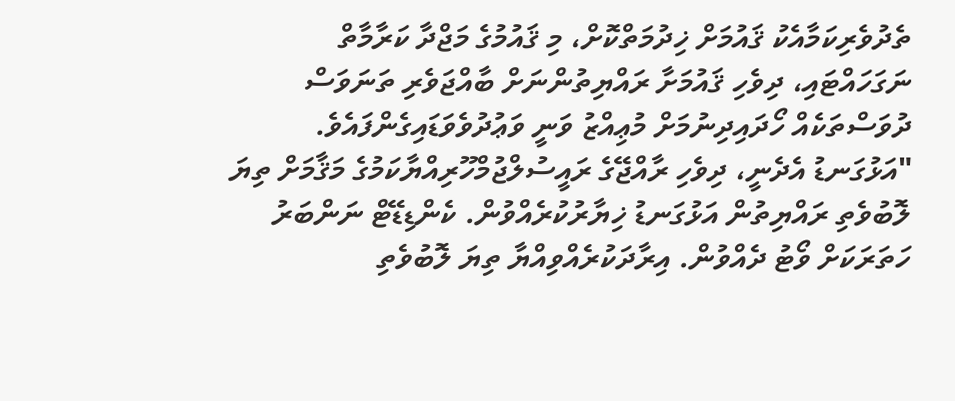ތެދުވެރިކަމާއެކު ޤައުމަށް ޚިދުމަތްކޮށް، މި ޤައުމުގެ މަޖްދާ ކަރާމާތް ނަގަހައްޓައި، ދިވެހި ޤައުމަށާ ރައްޔިތުންނަށް ބާއްޖަވެރި ތަނަވަސް ދުވަސްތަކެއް ހޯދައިދިނުމަށް މުޢިއްޒު ވަނީ ވަޢުދުވެވަޑައިގެންފައެވެ.
"އަޅުގަނޑު އެދެނީ، ދިވެހި ރާއްޖޭގެ ރައީސުލްޖުމްހޫރިއްޔާކަމުގެ މަޤާމަށް ތިޔަ ލޮބުވެތި ރައްޔިތުން އަޅުގަނޑު ޚިޔާރުކުރެއްވުން. ކެންޑިޑޭޓް ނަންބަރު ހަތަރަކަށް ވޯޓު ދެއްވުން. އިރާދަކުރެއްވިއްޔާ ތިޔަ ލޮބުވެތި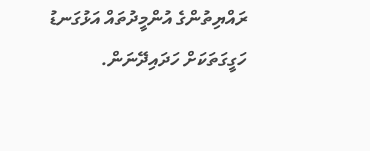ރައްޔިތުންގެ އުންމީދުތައް އަޅުގަނޑު ހަގީގަތަކަށް ހަދައިދޭނަން.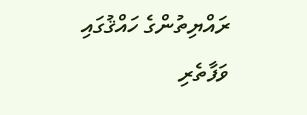ރައްޔިތުންގެ ހައްޤުގައި ވަފާތެރި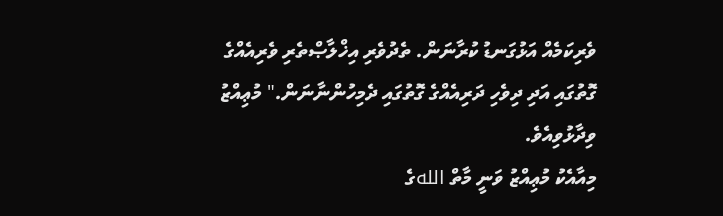ވެރިކަމެއް އަޅުގަނޑު ކުރާނަން. ތެދުވެރި އިޚްލާޞްތެރި ވެރިއެއްގެ ގޮތުގައި އަދި ދިވެހި ދަރިއެއްގެ ގޮތުގައި ދެމިހުންނާނަން." މުޢިއްޒު ވިދާޅުވިއެވެ.
މިއާއެކު މުޢިއްޒު ވަނީ މާތް اللهގެ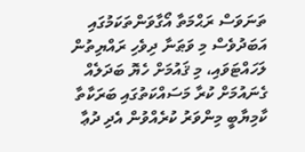ތަނަވަސް ރަޙްމަތާ އޯގާވަންތަކަމުގައި އަބަދުވެސް މި ވަޠަނާ ދިވެހި ރައްޔިތުން ލަހައްޓަވައި، މި ޤައުމަށް ހެޔޮ ބަދަލެއް ގެނައުމަށް ކުރާ މަސައްކަތުގައި ބަރަކާތާ ކާމިޔާބީ މިންވަރު ކުރެއްވުން އެދި ދުޢާ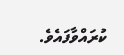ކުރައްވާފައެވެ.